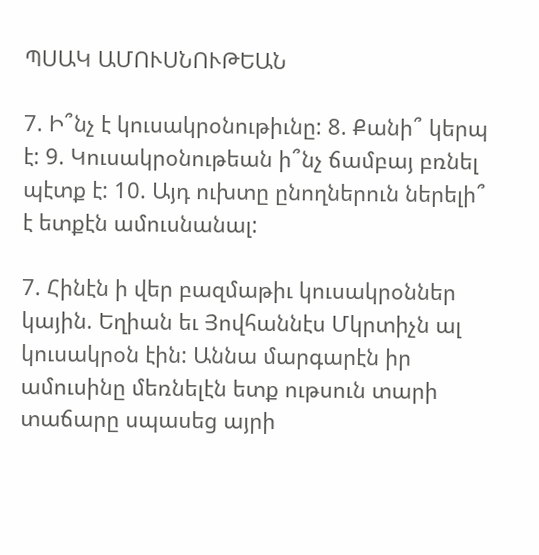ՊՍԱԿ ԱՄՈՒՍՆՈՒԹԵԱՆ

7. Ի՞նչ է կուսակրօնութիւնը: 8. Քանի՞ կերպ է: 9. Կուսակրօնութեան ի՞նչ ճամբայ բռնել պէտք է: 10. Այդ ուխտը ընողներուն ներելի՞ է ետքէն ամուսնանալ:

7. Հինէն ի վեր բազմաթիւ կուսակրօններ կային. Եղիան եւ Յովհաննէս Մկրտիչն ալ կուսակրօն էին: Աննա մարգարէն իր ամուսինը մեռնելէն ետք ութսուն տարի տաճարը սպասեց այրի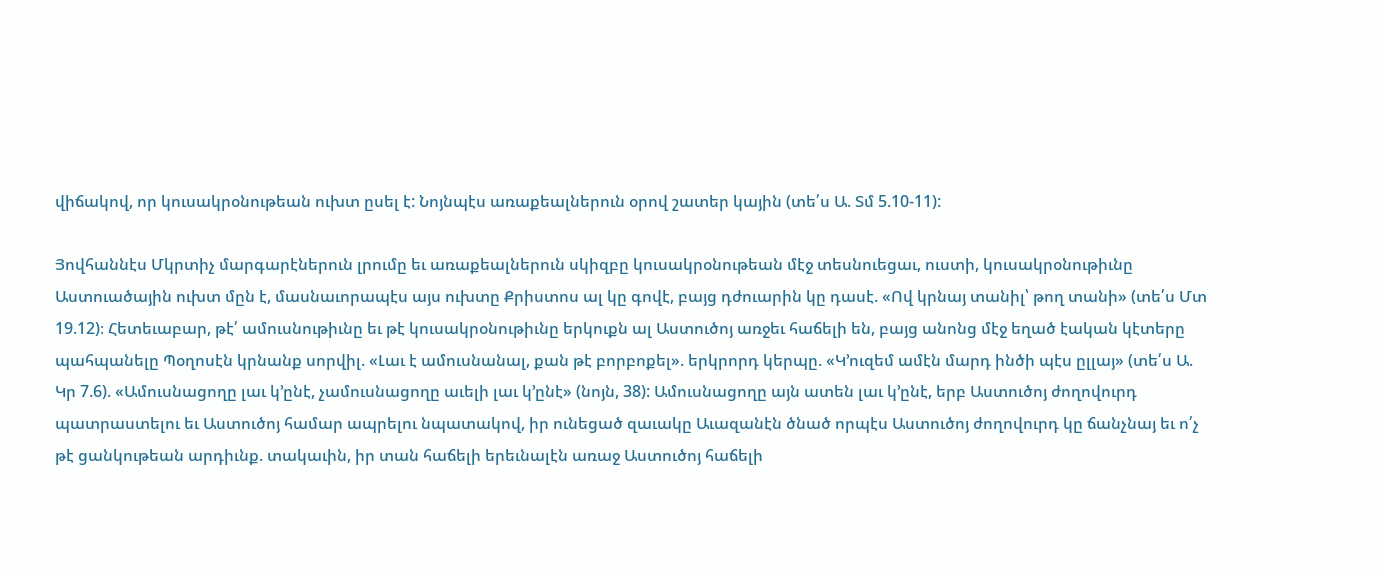վիճակով, որ կուսակրօնութեան ուխտ ըսել է: Նոյնպէս առաքեալներուն օրով շատեր կային (տե՛ս Ա. Տմ 5.10-11):

Յովհաննէս Մկրտիչ մարգարէներուն լրումը եւ առաքեալներուն սկիզբը կուսակրօնութեան մէջ տեսնուեցաւ, ուստի, կուսակրօնութիւնը Աստուածային ուխտ մըն է, մասնաւորապէս այս ուխտը Քրիստոս ալ կը գովէ, բայց դժուարին կը դասէ. «Ով կրնայ տանիլ՝ թող տանի» (տե՛ս Մտ 19.12)։ Հետեւաբար, թէ՛ ամուսնութիւնը եւ թէ կուսակրօնութիւնը երկուքն ալ Աստուծոյ առջեւ հաճելի են, բայց անոնց մէջ եղած էական կէտերը պահպանելը Պօղոսէն կրնանք սորվիլ. «Լաւ է ամուսնանալ, քան թէ բորբոքել». երկրորդ կերպը. «Կ՚ուզեմ ամէն մարդ ինծի պէս ըլլայ» (տե՛ս Ա. Կր 7.6). «Ամուսնացողը լաւ կ՚ընէ, չամուսնացողը աւելի լաւ կ՚ընէ» (նոյն, 38): Ամուսնացողը այն ատեն լաւ կ՚ընէ, երբ Աստուծոյ ժողովուրդ պատրաստելու եւ Աստուծոյ համար ապրելու նպատակով, իր ունեցած զաւակը Աւազանէն ծնած որպէս Աստուծոյ ժողովուրդ կը ճանչնայ եւ ո՛չ թէ ցանկութեան արդիւնք. տակաւին, իր տան հաճելի երեւնալէն առաջ Աստուծոյ հաճելի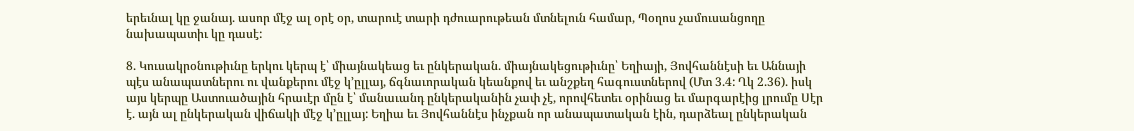երեւնալ կը ջանայ. ասոր մէջ ալ օրէ օր, տարուէ տարի դժուարութեան մտնելուն համար, Պօղոս չամուսանցողը նախապատիւ կը դասէ:

8. Կուսակրօնութիւնը երկու կերպ է՝ միայնակեաց եւ ընկերական. միայնակեցութիւնը՝ Եղիայի, Յովհաննէսի եւ Աննայի պէս անապատներու ու վանքերու մէջ կ՚ըլլայ, ճգնաւորական կեանքով եւ անշքեղ հագուստներով (Մտ 3.4: Ղկ 2.36). իսկ այս կերպը Աստուածային հրաւէր մըն է՝ մանաւանդ ընկերականին չափ չէ, որովհետեւ օրինաց եւ մարգարէից լրումը Սէր է. այն ալ ընկերական վիճակի մէջ կ՚ըլլայ: Եղիա եւ Յովհաննէս ինչքան որ անապատական էին, դարձեալ ընկերական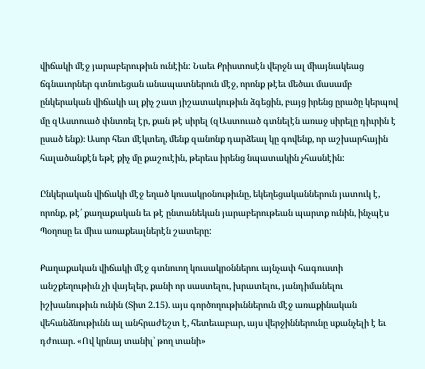վիճակի մէջ յարաբերութիւն ունէին: Նաեւ Քրիստոսէն վերջն ալ միայնակեաց ճգնաւորներ գտնուեցան անապատներուն մէջ, որոնք թէեւ մեծաւ մասամբ ընկերական վիճակի ալ քիչ շատ յիշատակութիւն ձգեցին, բայց իրենց ըրածը կերպով մը զԱստուած փնտռել էր, քան թէ սիրել (զԱստուած գտնելէն առաջ սիրելը դիւրին է ըսած ենք)։ Ասոր հետ մէկտեղ, մենք զանոնք դարձեալ կը գովենք, որ աշխարհային հալածանքէն եթէ քիչ մը քաշուէին, թերեւս իրենց նպատակին չհասնէին:

Ընկերական վիճակի մէջ եղած կուսակրօնութիւնը, եկեղեցականներուն յատուկ է, որոնք, թէ՛ քաղաքական եւ թէ ընտանեկան յարաբերութեան պարտք ունին, ինչպէս Պօղոսը եւ միւս առաքեալներէն շատերը:

Քաղաքական վիճակի մէջ գտնուող կուսակրօններու այնչափ հագուստի անշքեղութիւն չի վայելեր, քանի որ սաստելու, խրատելու, յանդիմանելու իշխանութիւն ունին (Տիտ 2.15). այս գործողութիւններուն մէջ առաքինական վեհանձնութիւնն ալ անհրաժեշտ է, հետեւաբար, այս վերջիններունը սքանչելի է եւ դժուար. «Ով կրնայ տանիլ՝ թող տանի»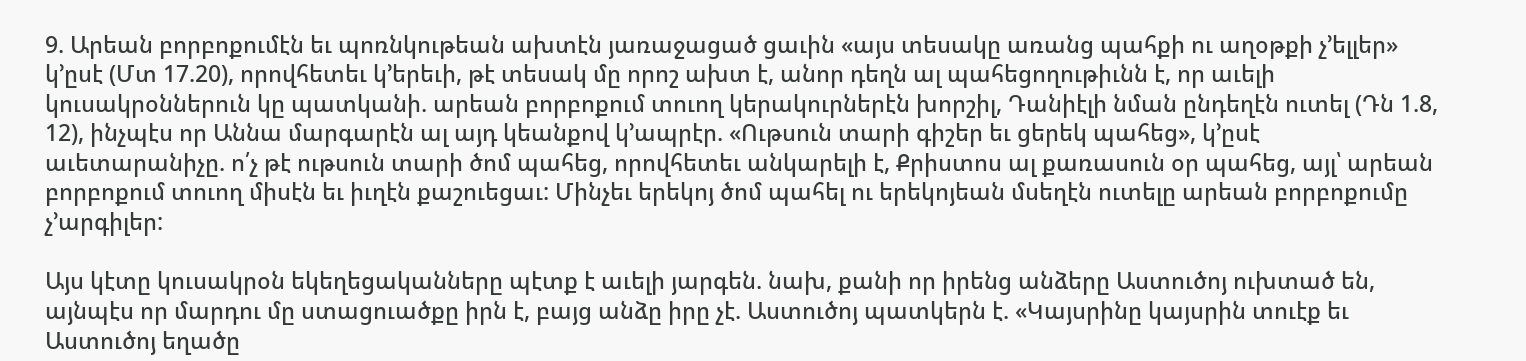9. Արեան բորբոքումէն եւ պոռնկութեան ախտէն յառաջացած ցաւին «այս տեսակը առանց պահքի ու աղօթքի չ՚ելլեր» կ՚ըսէ (Մտ 17.20), որովհետեւ կ՚երեւի, թէ տեսակ մը որոշ ախտ է, անոր դեղն ալ պահեցողութիւնն է, որ աւելի կուսակրօններուն կը պատկանի. արեան բորբոքում տուող կերակուրներէն խորշիլ, Դանիէլի նման ընդեղէն ուտել (Դն 1.8, 12), ինչպէս որ Աննա մարգարէն ալ այդ կեանքով կ՚ապրէր. «Ութսուն տարի գիշեր եւ ցերեկ պահեց», կ՚ըսէ աւետարանիչը. ո՛չ թէ ութսուն տարի ծոմ պահեց, որովհետեւ անկարելի է, Քրիստոս ալ քառասուն օր պահեց, այլ՝ արեան բորբոքում տուող միսէն եւ իւղէն քաշուեցաւ: Մինչեւ երեկոյ ծոմ պահել ու երեկոյեան մսեղէն ուտելը արեան բորբոքումը չ՚արգիլեր:

Այս կէտը կուսակրօն եկեղեցականները պէտք է աւելի յարգեն. նախ, քանի որ իրենց անձերը Աստուծոյ ուխտած են, այնպէս որ մարդու մը ստացուածքը իրն է, բայց անձը իրը չէ. Աստուծոյ պատկերն է. «Կայսրինը կայսրին տուէք եւ Աստուծոյ եղածը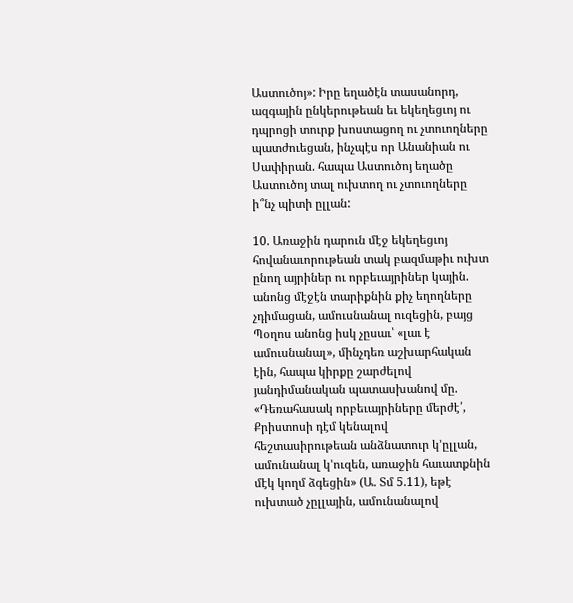Աստուծոյ»: Իրը եղածէն տասանորդ, ազգային ընկերութեան եւ եկեղեցւոյ ու դպրոցի տուրք խոստացող ու չտուողները պատժուեցան, ինչպէս որ Անանիան ու Սափիրան. հապա Աստուծոյ եղածը Աստուծոյ տալ ուխտող ու չտուողները ի՞նչ պիտի ըլլան:

10. Առաջին դարուն մէջ եկեղեցւոյ հովանաւորութեան տակ բազմաթիւ ուխտ ընող այրիներ ու որբեւայրիներ կային. անոնց մէջէն տարիքնին քիչ եղողները չդիմացան, ամուսնանալ ուզեցին, բայց Պօղոս անոնց իսկ չըսաւ՝ «լաւ է ամուսնանալ», մինչդեռ աշխարհական էին, հապա կիրքը շարժելով յանդիմանական պատասխանով մը. «Դեռահասակ որբեւայրիները մերժէ՛, Քրիստոսի դէմ կենալով հեշտասիրութեան անձնատուր կ՚ըլլան, ամունանալ կ՚ուզեն, առաջին հաւատքնին մէկ կողմ ձգեցին» (Ա. Տմ 5.11), եթէ ուխտած չըլլային, ամունանալով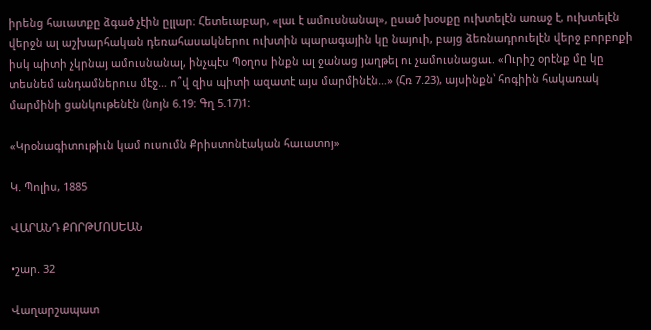իրենց հաւատքը ձգած չէին ըլլար։ Հետեւաբար, «լաւ է ամուսնանալ», ըսած խօսքը ուխտելէն առաջ է, ուխտելէն վերջն ալ աշխարհական դեռահասակներու ուխտին պարագային կը նայուի, բայց ձեռնադրուելէն վերջ բորբոքի իսկ պիտի չկրնայ ամուսնանալ, ինչպէս Պօղոս ինքն ալ ջանաց յաղթել ու չամուսնացաւ. «Ուրիշ օրէնք մը կը տեսնեմ անդամներուս մէջ… ո՞վ զիս պիտի ազատէ այս մարմինէն…» (Հռ 7.23), այսինքն՝ հոգիին հակառակ մարմինի ցանկութենէն (նոյն 6.19: Գղ 5.17)1:

«Կրօնագիտութիւն կամ ուսումն Քրիստոնէական հաւատոյ»

Կ. Պոլիս, 1885

ՎԱՐԱՆԴ ՔՈՐԹՄՈՍԵԱՆ

•շար. 32

Վաղարշապատ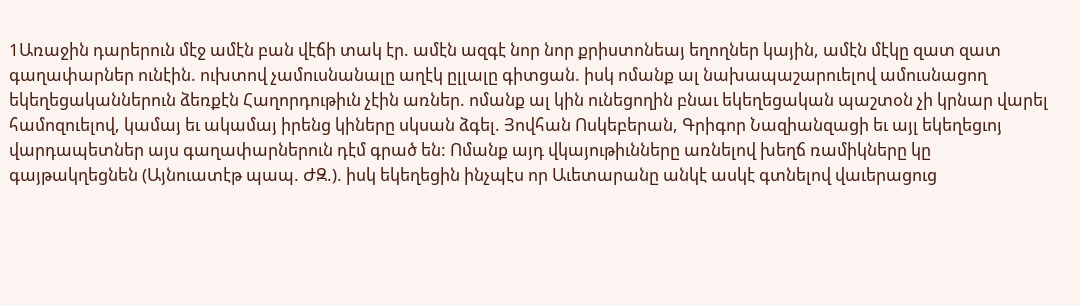1Առաջին դարերուն մէջ ամէն բան վէճի տակ էր. ամէն ազգէ նոր նոր քրիստոնեայ եղողներ կային, ամէն մէկը զատ զատ գաղափարներ ունէին. ուխտով չամուսնանալը աղէկ ըլլալը գիտցան. իսկ ոմանք ալ նախապաշարուելով ամուսնացող եկեղեցականներուն ձեռքէն Հաղորդութիւն չէին առներ. ոմանք ալ կին ունեցողին բնաւ եկեղեցական պաշտօն չի կրնար վարել համոզուելով, կամայ եւ ակամայ իրենց կիները սկսան ձգել. Յովհան Ոսկեբերան, Գրիգոր Նազիանզացի եւ այլ եկեղեցւոյ վարդապետներ այս գաղափարներուն դէմ գրած են: Ոմանք այդ վկայութիւնները առնելով խեղճ ռամիկները կը գայթակղեցնեն (Այնուատէթ պապ. ԺԶ.). իսկ եկեղեցին ինչպէս որ Աւետարանը անկէ ասկէ գտնելով վաւերացուց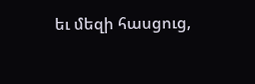եւ մեզի հասցուց,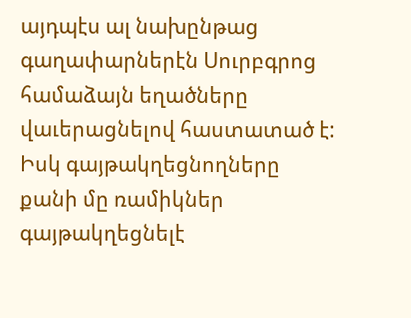այդպէս ալ նախընթաց գաղափարներէն Սուրբգրոց համաձայն եղածները վաւերացնելով հաստատած է: Իսկ գայթակղեցնողները քանի մը ռամիկներ գայթակղեցնելէ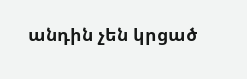անդին չեն կրցած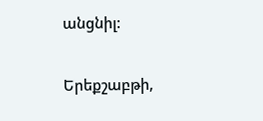անցնիլ:

Երեքշաբթի,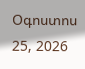Օգոստոս 25, 2026